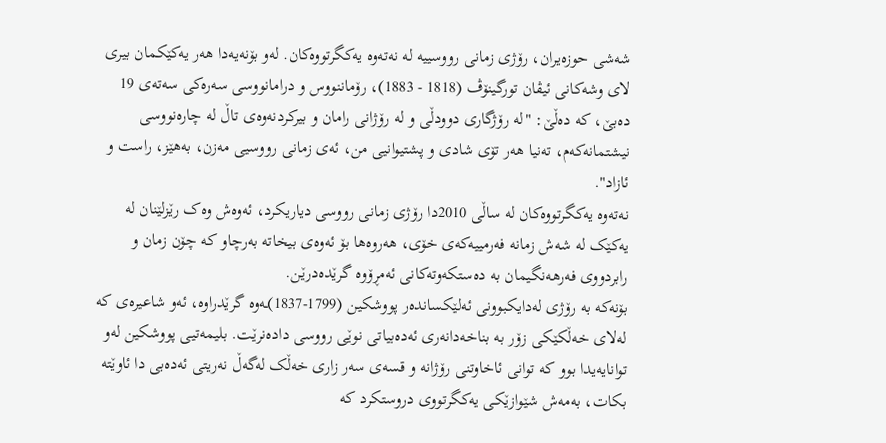شەشی حوزەیران، رۆژی زمانی رووسییە لە نەتەوە یەکگرتووەکان. لەو بۆنەیەدا هەر یەکێکمان بیری لای وشەکانی ئیڤان تورگینۆڤ (1818 - 1883)، رۆماننووس و درامانووسی سەرەکی سەتەی 19 دەبێ، کە دەڵێ: "لە رۆژگاری دوودڵی و لە رۆژانی رامان و بیرکردنەوەی تاڵ لە چارەنووسی نیشتمانەکەم، تەنیا هەر تۆی شادی و پشتیوانیی من، ئەی زمانی رووسیی مەزن، بەهێز، راست و ئازاد".
نەتەوە یەکگرتووەکان لە ساڵی 2010دا رۆژی زمانی رووسی دیاریکرد، ئەوەش وەک رێزلێنان لە یەکێک لە شەش زمانە فەرمییەکەی خۆی، هەروەها بۆ ئەوەی بیخاتە بەرچاو کە چۆن زمان و رابردووی فەرهەنگیمان بە دەستکەوتەکانی ئەمڕۆوە گرێدەدرێن.
بۆنەکە بە رۆژی لەدایکبوونی ئەلێکساندەر پووشکین (1799-1837)ـەوە گرێدراوە، ئەو شاعیرەی کە لەلای خەڵکێکی زۆر بە بناخەدانەری ئەدەبیاتی نوێی رووسی دادەنرێت. بلیمەتیی پووشکین لەو توانایەیدا بوو کە توانی ئاخاوتنی رۆژانە و قسەی سەر زاری خەڵک لەگەڵ نەریتی ئەدەبی دا ئاوێتە بکات، بەمەش شێوازێکی یەکگرتووی دروستکرد کە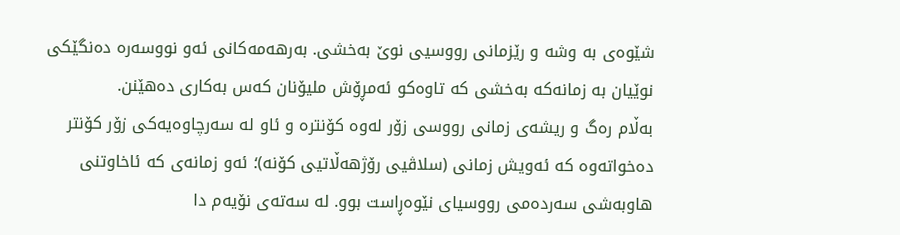شێوەی بە وشە و رێزمانی رووسیی نوێ بەخشی. بەرهەمەکانی ئەو نووسەرە دەنگێکی نوێیان بە زمانەکە بەخشی کە تاوەکو ئەمڕۆش ملیۆنان کەس بەکاری دەهێنن.
بەڵام رەگ و ریشەی زمانی رووسی زۆر لەوە کۆنترە و ئاو لە سەرچاوەیەکی زۆر کۆنتر دەخواتەوە کە ئەویش زمانی (سلاڤیی رۆژهەڵاتیی کۆنە)؛ ئەو زمانەی کە ئاخاوتنی هاوبەشی سەردەمی رووسیای نێوەڕاست بوو. لە سەتەی نۆیەم دا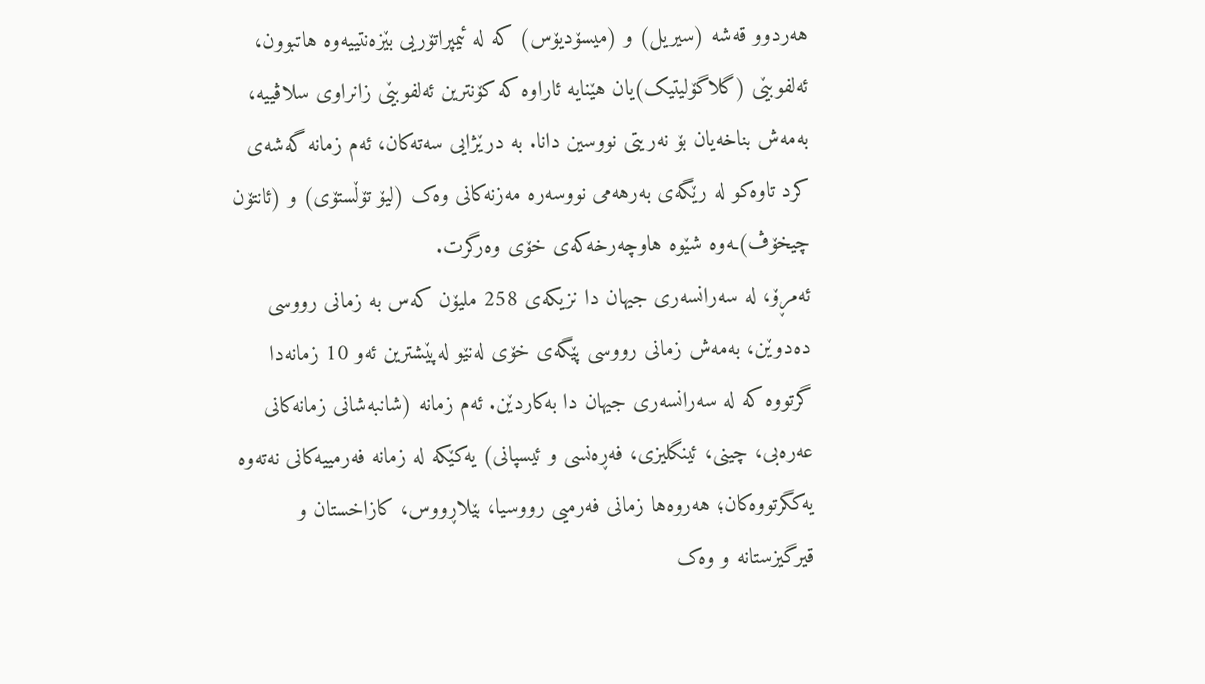هەردوو قەشە (سیریل) و (میسۆدیۆس) کە لە ئیمپراتۆریی بێزەنتییەوە هاتبوون، ئەلفوبێی (گلاگۆلیتیک)یان هێنایە ئاراوە کە کۆنترین ئەلفوبێی زانراوی سلاڤییە، بەمەش بناخەیان بۆ نەریتی نووسین دانا. بە درێژایی سەتەکان، ئەم زمانە گەشەی کرد تاوەکو لە رێگەی بەرهەمی نووسەرە مەزنەکانی وەک (لیۆ تۆڵستۆی) و (ئانتۆن چیخۆڤ)ـەوە شێوە هاوچەرخەکەی خۆی وەرگرت.
ئەمڕۆ، لە سەرانسەری جیهان دا نزیکەی 258 ملیۆن کەس بە زمانی رووسی دەدوێن، بەمەش زمانی رووسی پێگەی خۆی لەنێو لەپێشترین ئەو 10 زمانەدا گرتووە کە لە سەرانسەری جیهان دا بەکاردێن. ئەم زمانە (شانبەشانی زمانەکانی عەرەبی، چینی، ئینگلیزی، فەڕەنسی و ئیسپانی) یەکێکە لە زمانە فەرمییەکانی نەتەوە یەکگرتووەکان؛ هەروەها زمانی فەرمیی رووسیا، بێلاڕووس، کازاخستان و قیرگیزستانە و وەک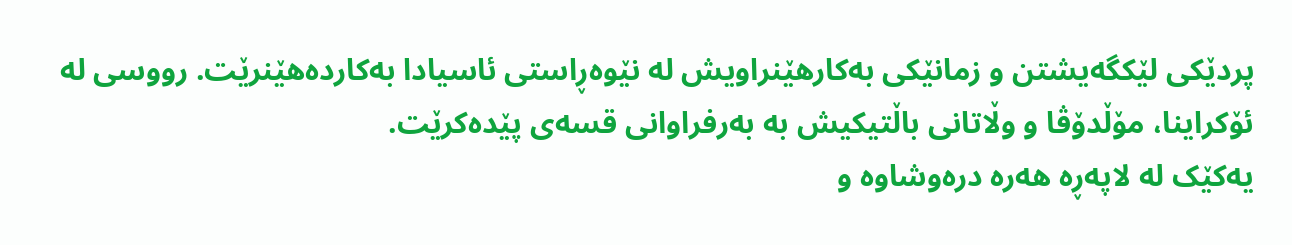پردێکی لێکگەیشتن و زمانێکی بەکارهێنراویش لە نێوەڕاستی ئاسیادا بەکاردەهێنرێت. رووسی لە ئۆکراینا، مۆڵدۆڤا و وڵاتانی باڵتیکیش بە بەرفراوانی قسەی پێدەکرێت.
یەکێک لە لاپەڕە هەرە درەوشاوە و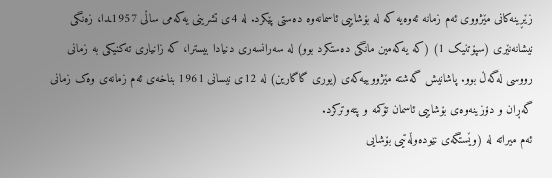زێڕینەکانی مێژووی ئەم زمانە ئەوەیە کە لە بۆشاییی ئاسمانەوە دەستی پێکرد. لە 4ی تشرینی یەکەمی ساڵی 1957ـدا، زەنگی نیشانەنێری (سپۆتنیک 1) (کە یەکەمین مانگی دەستکرد بوو) لە سەرانسەری دنیادا بیسترا، کە زانیاری تەکنیکی بە زمانی رووسی لەگەڵ بوو. پاشانیش گەشتە مێژووییەکەی (یوری گاگارین) لە 12ی نیسانی 1961 بناخەی ئەم زمانەی وەک زمانی گەڕان و دۆزینەوەی بۆشاییی ئاسمان تۆکمە و پتەوترکرد.
ئەم میراتە لە (وێستگەی نێودەوڵەتیی بۆشایی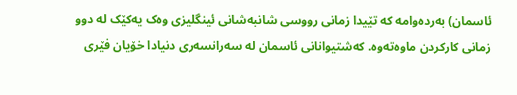ئاسمان) بەردەوامە کە تێیدا زمانی رووسی شانبەشانی ئینگلیزی وەک یەکێک لە دوو زمانی کارکردن ماوەتەوە. کەشتیوانانی ئاسمان لە سەرانسەری دنیادا خۆیان فێری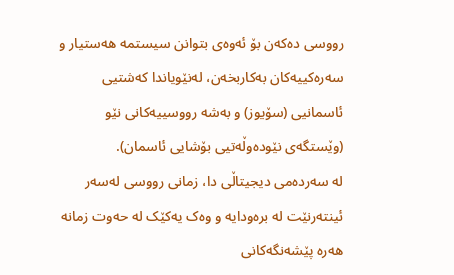رووسی دەکەن بۆ ئەوەی بتوانن سیستمە هەستیار و سەرەکییەکان بەکاربخەن، لەنێویاندا کەشتیی ئاسمانیی (سۆیوز) و بەشە رووسییەکانی نێو (وێستگەی نێودەوڵەتیی بۆشایی ئاسمان).
لە سەردەمی دیجیتاڵی دا، زمانی رووسی لەسەر ئینتەرنێت لە برەودایە و وەک یەکێک لە حەوت زمانە هەرە پێشەنگەکانی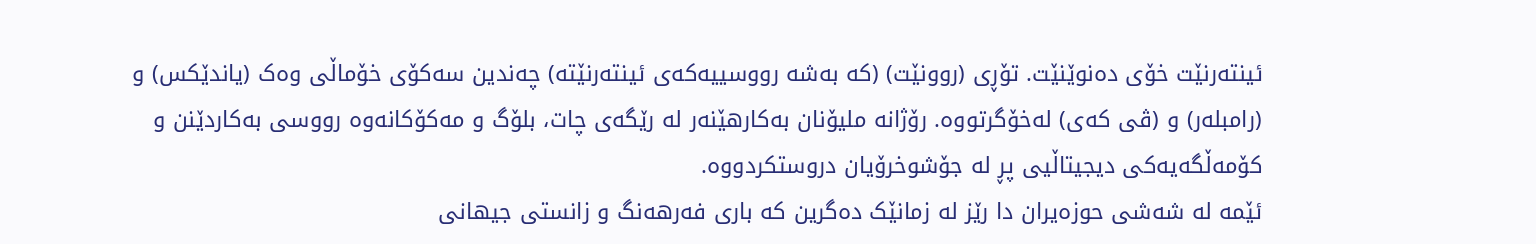ئینتەرنێت خۆی دەنوێنێت. تۆڕی (روونێت) (کە بەشە رووسییەکەی ئینتەرنێتە) چەندین سەکۆی خۆماڵی وەک (یاندێکس) و (رامبلەر) و (ڤی کەی) لەخۆگرتووە. رۆژانە ملیۆنان بەکارهێنەر لە رێگەی چات، بلۆگ و مەکۆکانەوە رووسی بەکاردێنن و کۆمەڵگەیەکی دیجیتاڵیی پڕ لە جۆشوخرۆیان دروستکردووە.
ئێمە لە شەشی حوزەیران دا رێز لە زمانێک دەگرین کە باری فەرهەنگ و زانستی جیهانی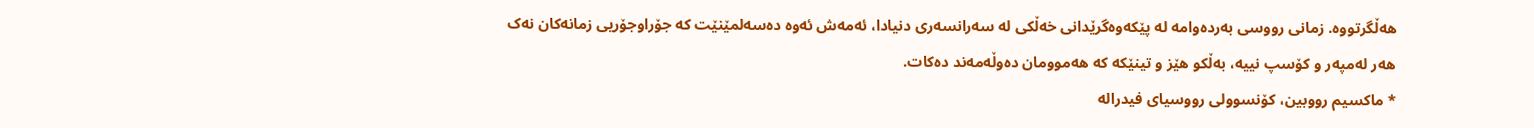هەڵگرتووە. زمانی رووسی بەردەوامە لە پێکەوەگرێدانی خەڵکی لە سەرانسەری دنیادا، ئەمەش ئەوە دەسەلمێنێت کە جۆراوجۆریی زمانەکان نەک هەر لەمپەر و کۆسپ نییە، بەڵکو هێز و تینێکە کە هەموومان دەوڵەمەند دەکات.
* ماکسیم رووبین، کۆنسوولی رووسیای فیدرالە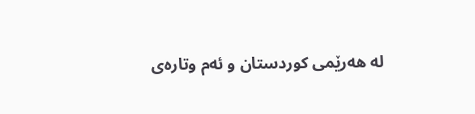لە هەرێمی کوردستان و ئەم وتارەی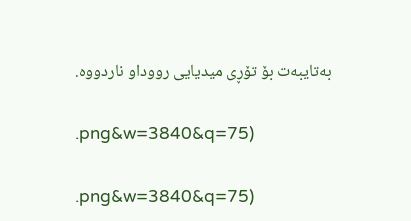بەتایبەت بۆ تۆڕی میدیایی رووداو ناردووە.

.png&w=3840&q=75)

.png&w=3840&q=75)